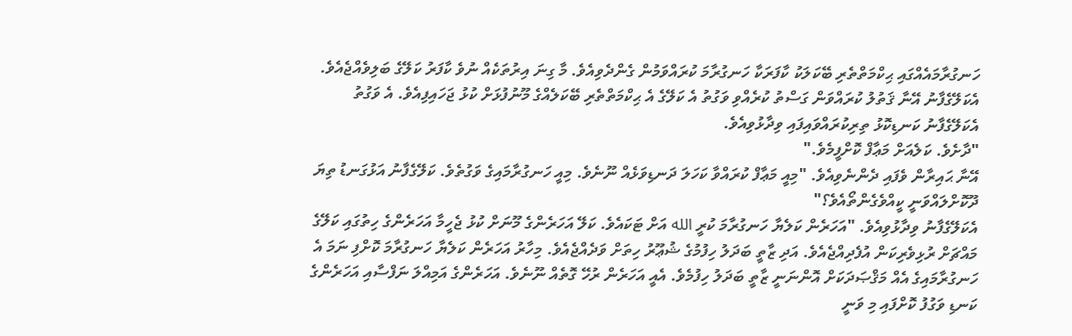ހަނގުރާމައެއްގައި ޙިކްމަތްތެރި ބޭކަލަކު ކާފަރަކާ ހަނގުރާމަ ކުރައްވަމުން ގެންދެވިއެވެ. މާ ގިނަ އިރުތަކެއް ނުވެ ކާފަރު ކަލޭގެ ބަލިވެއްޖެއެވެ. އެކަލޭގެފާނު އޭނާ ޤަތުލު ކުރައްވަން ގަސްތު ކުރެއްވި ވަގުތު އެ ކަލޭގެ އެ ޙިކްމަތްތެރި ބޭކަލެއްގެ މޫނުފުޅަށް ކުޅު ޖަހައިފިއެވެ. އެ ވަގުތު އެކަލޭގެފާނު ކަނޑިކޮޅު ތިރިކުރައްވައިފައި ވިދާޅުވިއެވެ.
"ދާށެވެ. ކަލެއަށް މަޢާފް ކޮށްފީމެވެ."
އޭނާ ޙައިރާން ވެފައި ދެންނެވިއެވެ. "މިއީ މަޢާފް ކުރައްވާ ކަހަލަ ދަނޑިވަޅެއް ނޫނެވެ. މިއީ ހަނގުރާމައިގެ ވަގުތެވެ. ކަލޭގެފާނު އަޅުގަނޑު ތިޔަ ދޫކޮށްލައްވަނީ ކީއްވެގެންތޯއެވެ؟"
އެކަލޭގެފާނު ވިދާޅުވިއެވެ. "އަހަރެން ކަލެޔާ ހަނގުރާމަ ކުރީ الله އަށް ޓަކައެވެ. ކަލޭ އަހަރެންގެ މޫނަށް ކުޅު ޖެހީމާ އަހަރެންގެ ހިތުގައި ކަލޭގެ މައްޗަށް ރުޅިވެރިކަން އުފެދިއްޖެއެވެ. އަދި ޒާތީ ބަދަލު ހިފުމުގެ ޝުޢޫރު ހިތަށް ވަދެއްޖެއެވެ. މިހާރު އަހަރެން ކަލެޔާ ހަނގުރާމަ ކޮށްފި ނަމަ އެ ހަނގުރާމައިގެ އެއް މަޤްޞަދަކަށް އޮންނަނީ ޒާތީ ބަދަލު ހިފުމެވެ. އެއީ އަހަރެން ރުހޭ ގޮތެއް ނޫނެވެ. އަހަރެންގެ އަމިއްލަ ނަފްސާއި އަހަރެންގެ ކަނޑި ވަގުފު ކޮށްފައި މި ވަނީ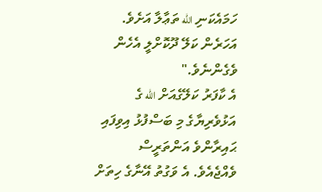ހަމައެކަނި الله ތަޢާލާ އަށެވެ. އަހަރެން ކަލޭ ދޫކޮށްލީ އެހެން ވެގެންނެވެ."
އެ ކާފަރު ކަލޭގެއަށް الله ގެ އަޅުވެރިޔާގެ މި ބަސްފުޅު އިވިފައި ޙައިރާންވެ އަންތަރީސް ވެއްޖެއެވެ. އެ ވަގުތު އޭނާގެ ހިތަށް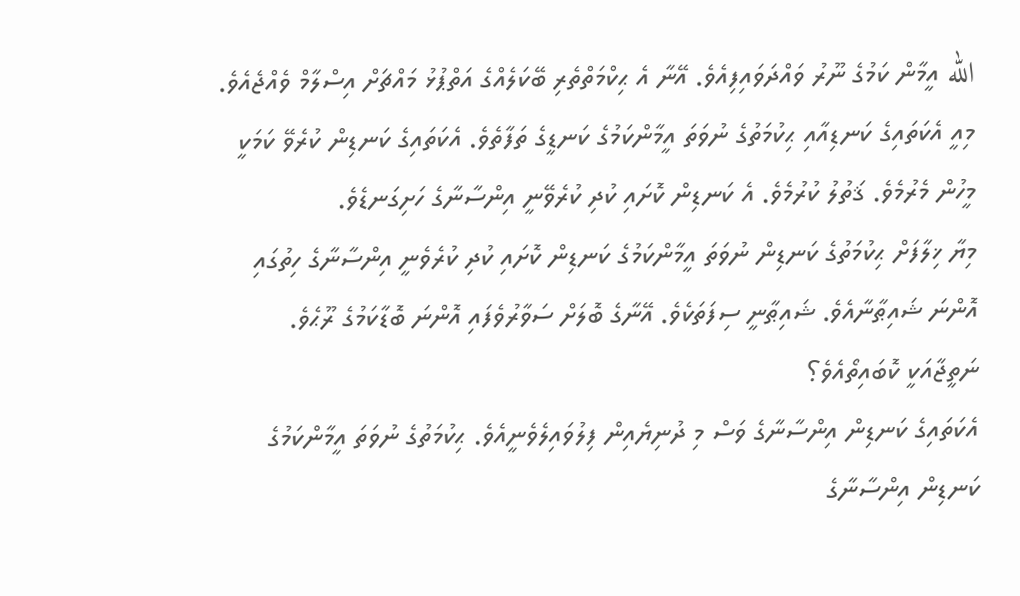الله އީމާން ކަމުގެ ނޫރު ވައްދަވައިފިއެވެ. އޭނާ އެ ޙިކްމަތްތެރި ބޭކަލެއްގެ އަތްޕުޅު މައްޗަށް އިސްލާމް ވެއްޖެއެވެ.
މިއީ އެކަތައިގެ ކަނޑިއާއި ޙިކުމަތުގެ ނުވަތަ އީމާންކަމުގެ ކަނޑީގެ ތަފާތެވެ. އެކަތައިގެ ކަނޑިން ކުރެވޭ ކަމަކީ މީހުން މެރުމެވެ. ޤަތުލު ކުރުމެވެ. އެ ކަނޑިން ކޮށައި ކުދި ކުރެވޭނީ އިންސާނާގެ ހަށިގަނޑެވެ.
މިޔާ ޚިލާފަށް ޙިކުމަތުގެ ކަނޑިން ނުވަތަ އީމާންކަމުގެ ކަނޑިން ކޮށައި ކުދި ކުރެވެނީ އިންސާނާގެ ހިތުގައި އޮންނަ ޝައިޠާނާއެވެ. ޝައިޠާނީ ސިފަތަކެވެ. އޭނާގެ ބޮލަށް ސަވާރުވެފައި އޮންނަ ބޮޑާކަމުގެ ރޫޙެވެ.
ނަތީޖާއަކީ ކޮބައިތޯއެވެ؟
އެކަތައިގެ ކަނޑިން އިންސާނާގެ ވަސް މި ދުނިޔެއިން ފިލުވައިލެވެނީއެވެ. ޙިކުމަތުގެ ނުވަތަ އީމާންކަމުގެ ކަނޑިން އިންސާނާގެ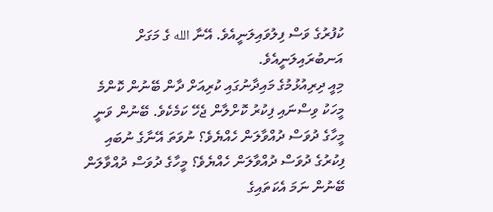ކުފުރުގެ ވަސް ފިލުވައިލަނީއެވެ. އޭނާ الله ގެ މަގަށް އަނބުރައިލަނީއެވެ.
މިއީ ދިރިއުޅުމުގެ މައިދާނުގައި ކުރިއަށް ދާން ބޭނުން ކޮންމެ މީހަކު ވިސްނައި ފިކުރު ކޮށްލާން ޖެހޭ ކަމެކެވެ. ބޭނުން ވަނީ މީހާގެ ދުވަސް ދުއްވާލަން ހެއްޔެވެ؟ ނުވަތަ އޭނާގެ ނުބައި ފިކުރުގެ ދުވަސް ދުއްވާލަން ހެއްޔެވެ؟ މީހާގެ ދުވަސް ދުއްވާލަން ބޭނުން ނަމަ އެކަތައިގެ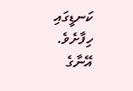ކަނޑީގައި ހިފާށެވެ. އޭނާގެ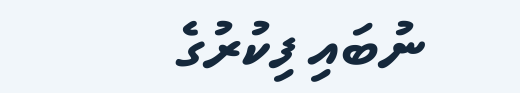ނުބައި ފިކުރުގެ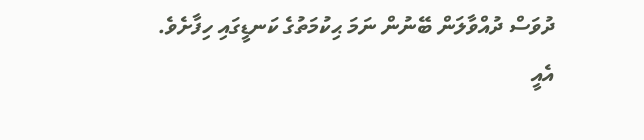ދުވަސް ދުއްވާލަން ބޭނުން ނަމަ ޙިކުމަތުގެ ކަނޑީގައި ހިފާށެވެ.
އެއީ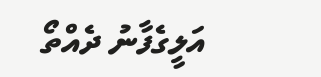އަލީގެފާނު ދެއްތޯ